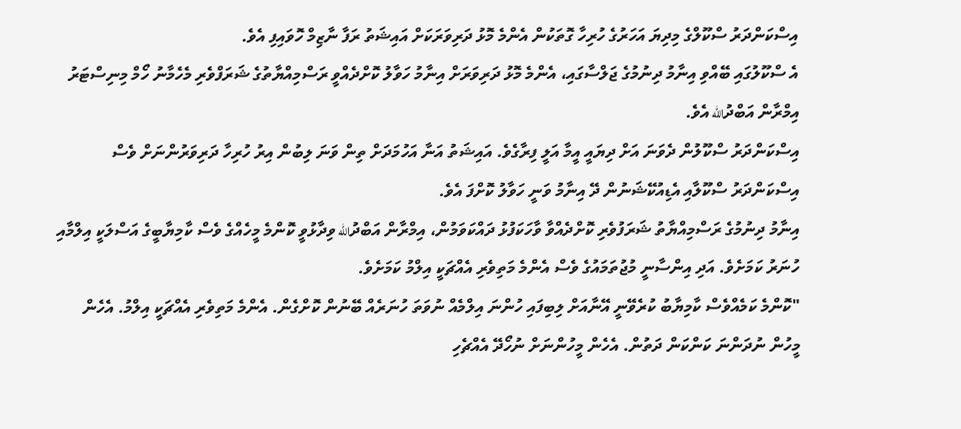އިސްކަންދަރު ސްކޫލްގެ މިދިޔަ އަހަރުގެ ހުރިހާ ގޮތަކުން އެންމެ މޮޅު ދަރިވަރަކަށް އައިޝަތު ރަފާ ނާޒިމް ހޮވައިފި އެވެ.
އެ ސްކޫލުގައި ބޭއްވި އިނާމު ދިނުމުގެ ޖަލްސާގައި، އެންމެ މޮޅު ދަރިވަރަށް އިނާމު ހަވާލު ކޮށްދެއްވީ ރަސްމިއްޔާތުގެ ޝަރަފްވެރި މެހެމާނު ހޯމް މިނިސްޓަރު އިމްރާން އަބްދުالله އެވެ.
އިސްކަންދަރު ސްކޫލުން ދެވަނަ އަށް ދިޔައީ އީމާ އަލީ ފިރާގެވެ. އައިޝަތު އަނާ އަހުމަދަށް ތިން ވަނަ ލިބުން އިރު ހުރިހާ ދަރިވަރުންނަށް ވެސް އިސްކަންދަރު ސްކޫލާއި އެޑިއުކޭޝަނުން ދޭ އިނާމު ވަނީ ހަވާލު ކޮށްފަ އެވެ.
އިނާމު ދިނުމުގެ ރަސްމިއްޔާތު ޝަރަފުވެރި ކޮށްދެއްވާ ވާހަކަފުޅު ދައްކަވަމުން، އިމްރާން އަބްދުالله ވިދާޅުވީ ކޮންމެ މީހެއްގެ ވެސް ކާމިޔާބީގެ އަސްލަކީ އިލްމާއި ހުނަރު ކަމަށެވެ. އަދި އިންސާނީ މުޖުތަމައުގެ ވެސް އެންމެ މަތިވެރި އެއްޗަކީ އިލްމު ކަމަށެވެ.
"ކޮންމެ ކަމެއްވެސް ކާމިޔާބު ކުރެވޭނީ އޭނާއަށް ލިބިފައި ހުންނަ އިލްމެއް ނުވަތަ ހުނަރެއް ބޭނުން ކޮށްގެން. އެންމެ މަތިވެރި އެއްޗަކީ އިލްމު. އެހެން މީހުން ނުދަންނަ ކަންކަން ދަތުން. އެހެން މީހުންނަށް ނުހޯދޭ އެއްޗެހި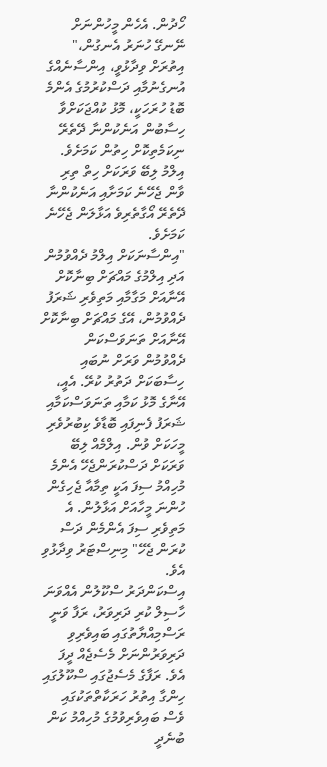ހޯދުން. އެހެން މީހުންނަށް ނޭނގޭ ހުނަރު އެނގުން،"
އިތުރަށް ވިދާޅުވީ، އިންސާނެއްގެ އުނގެނުމާއި ދަސްކުރުމުގެ އެންމެ ބޮޑު ހުރަހަކީ، މޮޅު ކުއްޖަކަށްވާ ހިސާބުން އަނެކުންނާ ދޭތެރޭ ނިކަމެތިކޮށް ހިތުން ކަމަށެވެ. އިލްމު ލިބޭ ވަރަކަށް ހިތް ތިރި ވާން ޖެހޭނެ ކަމަށާއި އަނެކުންނާ ދޭތެރޭ އޯގާތެރިވެ އަޅާލަން ޖެހޭނެ ކަމަށެވެ.
"އިންސާނަކަށް އިލްމު ދެއްވުމުން އަދި އިލްމުގެ މައްޗަށް ބިނާކޮށް އޭނާއަށް މަގާމާއި މަތިވެރި ޝަރަފު ދެއްވުމުން، އޭގެ މައްޗަށް ބިނާކޮށް އޭނާއަށް ތަނަވަސްކަން ދެއްވުމުން ވަރަށް ނުބައި ހިސާބަކަށް ދަތުރު ކުރޭ. އެއީ، އޭނާގެ މޮޅު ކަމާއި ތަނަވަސްކަމާއި ޝަރަފު ފެނިފައި ބޮޑާވެ ކިބުރުވެރި މީހަކަށް ވުން. އިލްމެއް ލިބޭ ވަރަކަށް ދަސްކުރަންޖެހޭ އެންމެ މުހިއްމު ސިފަ އަކީ ތިމާއާ ޖެހިގެން ހުންނަ މީހާއަށް އަޅާލުން. އެ މަތިވެރި ސިފަ އެންމެން ދަސް ކުރަން ޖެހޭ" މިނިސްޓަރު ވިދާޅުވި އެވެ.
އިސްކަންދަރު ސްކޫލުން އެއްވަނަ ހާސިލް ކުރި ދަރިވަރު، ރަފާ ވަނީ ރަސްމިއްޔާތުގައި ބައިވެރިވި ދަރިވަރުންނަށް މެސެޖެއް ދީފަ އެވެ. ރަފާގެ މެސެޖުގައި ސްކޫލުގައި ހިންގާ އިތުރު ހަރަކާތްތަކުގައި ވެސް ބައިވެރިވުމުގެ މުހިއްމު ކަން ބުނެދީ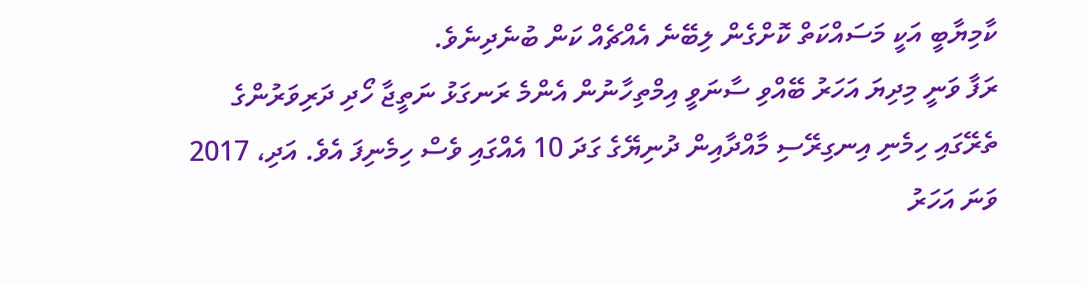ކާމިޔާބީ އަކީ މަސައްކަތް ކޮށްގެން ލިބޭނެ އެއްޗެއް ކަން ބުނެދިނެވެ.
ރަފާ ވަނީ މިދިޔަ އަހަރު ބޭއްވި ސާނަވީ އިމްތިހާނުން އެންމެ ރަނގަޅު ނަތީޖާ ހޯދި ދަރިވަރުންގެ ތެރޭގައި ހިމެނި އިނގިރޭސި މާއްދާއިން ދުނިޔޭގެ ގަދަ 10 އެއްގައި ވެސް ހިމެނިފަ އެވެ. އަދި، 2017 ވަނަ އަހަރު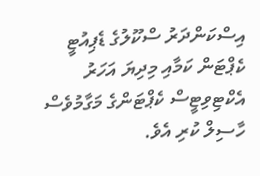އިސްކަންދަރު ސްކޫލުގެ ޑެޕިއުޓީ ކެޕްޓަން ކަމާއި މިދިޔަ އަހަރު އެކްޓިވިޓީސް ކެޕްޓަންގެ މަގާމުވެސް ހާސިލް ކުރި އެވެ.